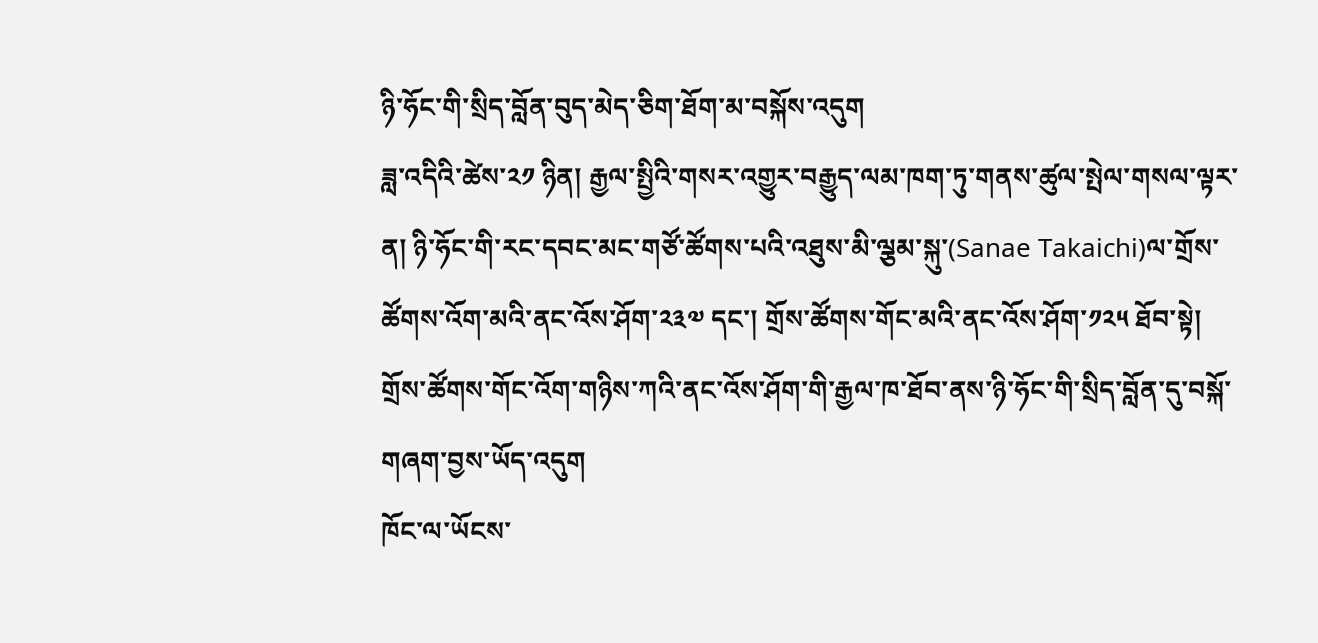ཉི་ཧོང་གི་སྲིད་བློན་བུད་མེད་ཅིག་ཐོག་མ་བསྐོས་འདུག
ཟླ་འདིའི་ཚེས་༢༡ ཉིན། རྒྱལ་སྤྱིའི་གསར་འགྱུར་བརྒྱུད་ལམ་ཁག་ཏུ་གནས་ཚུལ་སྤེལ་གསལ་ལྟར་ན། ཉི་ཧོང་གི་རང་དབང་མང་གཙོ་ཚོགས་པའི་འཐུས་མི་ལྕམ་སྐུ་(Sanae Takaichi)ལ་གྲོས་ཚོགས་འོག་མའི་ནང་འོས་ཤོག་༢༣༧ དང་། གྲོས་ཚོགས་གོང་མའི་ནང་འོས་ཤོག་༡༢༥ ཐོབ་སྟེ། གྲོས་ཚོགས་གོང་འོག་གཉིས་ཀའི་ནང་འོས་ཤོག་གི་རྒྱལ་ཁ་ཐོབ་ནས་ཉི་ཧོང་གི་སྲིད་བློན་དུ་བསྐོ་གཞག་བྱས་ཡོད་འདུག
ཁོང་ལ་ཡོངས་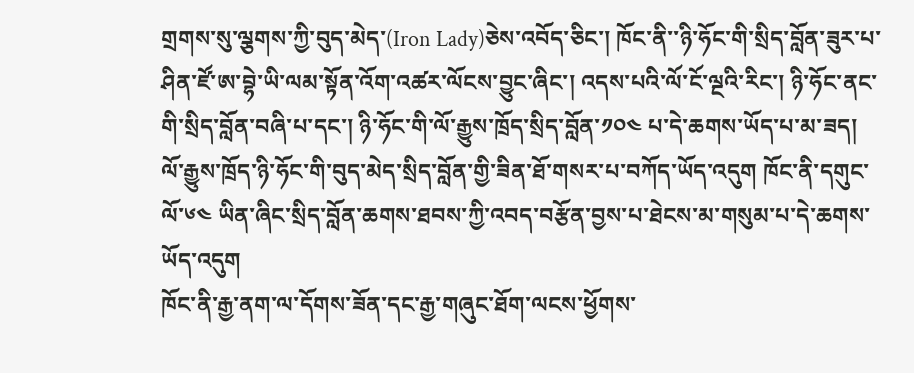གྲགས་སུ་ལྕགས་ཀྱི་བུད་མེད་(Iron Lady)ཅེས་འབོད་ཅིང་། ཁོང་ནི་་ཉི་ཧོང་གི་སྲིད་བློན་ཟུར་པ་ཤིན་ཛོ་ཨ་བྷེ་ཡི་ལམ་སྟོན་འོག་འཚར་ལོངས་བྱུང་ཞིང་། འདས་པའི་ལོ་ངོ་ལྔའི་རིང་། ཉི་ཧོང་ནང་གི་སྲིད་བློན་བཞི་པ་དང་། ཉི་ཧོང་གི་ལོ་རྒྱུས་ཁྲོད་སྲིད་བློན་༡༠༤ པ་དེ་ཆགས་ཡོད་པ་མ་ཟད། ལོ་རྒྱུས་ཁྲོད་ཉི་ཧོང་གི་བུད་མེད་སྲིད་བློན་གྱི་ཟིན་ཐོ་གསར་པ་བཀོད་ཡོད་འདུག ཁོང་ནི་དགུང་ལོ་༦༤ ཡིན་ཞིང་སྲིད་བློན་ཆགས་ཐབས་ཀྱི་འབད་བརྩོན་བྱས་པ་ཐེངས་མ་གསུམ་པ་དེ་ཆགས་ཡོད་འདུག
ཁོང་ནི་རྒྱ་ནག་ལ་དོགས་ཟོན་དང་རྒྱ་གཞུང་ཐོག་ལངས་ཕྱོགས་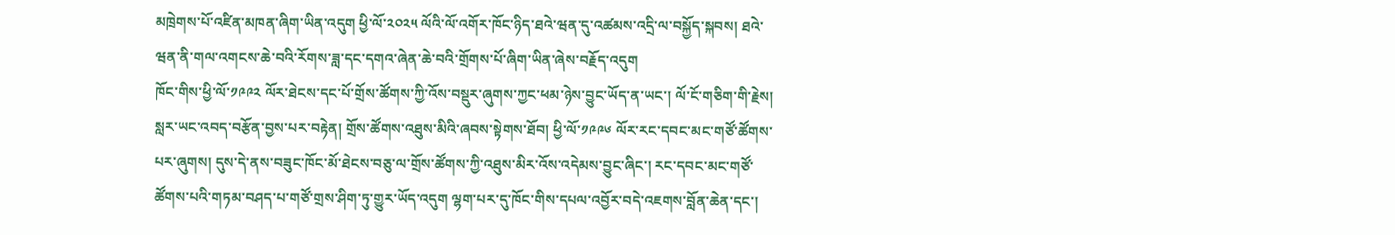མཁྲེགས་པོ་འཛིན་མཁན་ཞིག་ཡིན་འདུག ཕྱི་ལོ་༢༠༢༥ ལོའི་ལོ་འགོར་ཁོང་ཉིད་ཐའེ་ཝན་དུ་འཚམས་འདྲི་ལ་བསྐྱོད་སྐབས། ཐའེ་ཝན་ནི་གལ་འགངས་ཆེ་བའི་རོགས་ཟླ་དང་དགའ་ཞེན་ཆེ་བའི་གྲོགས་པོ་ཞིག་ཡིན་ཞེས་བརྗོད་འདུག
ཁོང་གིས་ཕྱི་ལོ་༡༩༩༢ ལོར་ཐེངས་དང་པོ་གྲོས་ཚོགས་ཀྱི་འོས་བསྡུར་ཞུགས་ཀྱང་ཕམ་ཉེས་བྱུང་ཡོད་ན་ཡང་། ལོ་ངོ་གཅིག་གི་རྗེས། སླར་ཡང་འབད་བརྩོན་བྱས་པར་བརྟེན། གྲོས་ཚོགས་འཐུས་མིའི་ཞབས་སྟེགས་ཐོབ། ཕྱི་ལོ་༡༩༩༦ ལོར་རང་དབང་མང་གཙོ་ཚོགས་པར་ཞུགས། དུས་དེ་ནས་བཟུང་ཁོང་མོ་ཐེངས་བཅུ་ལ་གྲོས་ཚོགས་ཀྱི་འཐུས་མིར་འོས་འདེམས་བྱུང་ཞིང་། རང་དབང་མང་གཙོ་ཚོགས་པའི་གཏམ་བཤད་པ་གཙོ་གྲས་ཤིག་ཏུ་གྱུར་ཡོད་འདུག ལྷག་པར་དུ་ཁོང་གིས་དཔལ་འབྱོར་བདེ་འཇགས་བློན་ཆེན་དང་།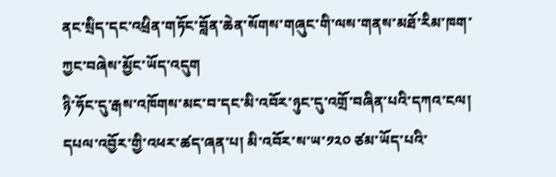ནང་སྲིད་དང་འཕྲིན་གཏོང་བློན་ཆེན་སོགས་གཞུང་གི་ལས་གནས་མཐོ་རིམ་ཁག་ཀྱང་བཞེས་མྱོང་ཡོད་འདུག
ཉི་ཧོང་དུ་རྒས་འཁོགས་མང་བ་དང་མི་འབོར་ཉུང་དུ་འགྲོ་བཞིན་པའི་དཀའ་ངལ། དཔལ་འབྱོར་གྱི་འཕར་ཚད་ཞན་པ། མི་འབོར་ས་ཡ་༡༢༠ ཙམ་ཡོད་པའི་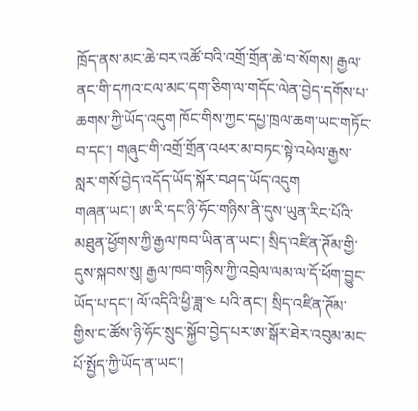ཁྲོད་ནས་མང་ཆེ་བར་འཚོ་བའི་འགྲོ་གྲོན་ཆེ་བ་སོགས། རྒྱལ་ནང་གི་དཀའ་ངལ་མང་དག་ཅིག་ལ་གདོང་ལེན་བྱེད་དགོས་པ་ཆགས་ཀྱི་ཡོད་འདུག ཁོང་གིས་ཀྱང་དཔྱ་ཁྲལ་ཆག་ཡང་གཏོང་བ་དང་། གཞུང་གི་འགྲོ་གྲོན་འཕར་མ་བཏང་སྟེ་འཕེལ་རྒྱས་སླར་གསོ་བྱེད་འདོད་ཡོད་སྐོར་བཤད་ཡོད་འདུག
གཞན་ཡང་། ཨ་རི་དང་ཉི་ཧོང་གཉིས་ནི་དུས་ཡུན་རིང་པོའི་མཐུན་ཕྱོགས་ཀྱི་རྒྱལ་ཁབ་ཡིན་ན་ཡང་། སྲིད་འཛིན་ཊོམ་གྱི་དུས་སྐབས་སུ། རྒྱལ་ཁབ་གཉིས་ཀྱི་འབྲེལ་ལམ་ལ་དོ་ཕོག་བྱུང་ཡོད་པ་དང་། ལོ་འདིའི་ཕྱི་ཟླ་༤ པའི་ནང་། སྲིད་འཛིན་ཊོམ་གྱིས་ང་ཚོས་ཉི་ཧོང་སྲུང་སྐྱོབ་བྱེད་པར་ཨ་སྒོར་ཐེར་འབུམ་མང་པོ་སྤྱོད་ཀྱི་ཡོད་ན་ཡང་།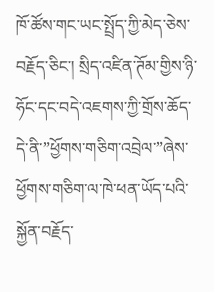ཁོ་ཚོས་གང་ཡང་སྤྲོད་ཀྱི་མེད་ཅེས་བརྗོད་ཅིང་། སྲིད་འཛིན་ཊོམ་གྱིས་ཉི་ཧོང་དང་བདེ་འཇགས་ཀྱི་གྲོས་ཆོད་དེ་ནི་”ཕྱོགས་གཅིག་འབྲེལ་”ཞེས་ཕྱོགས་གཅིག་ལ་ཁེ་ཕན་ཡོད་པའི་སྐྱོན་བརྗོད་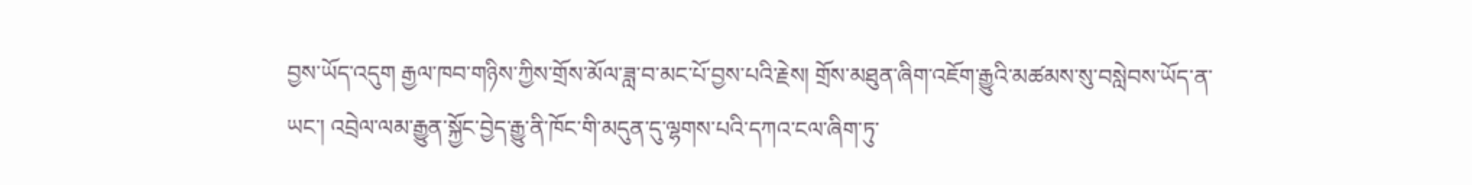བྱས་ཡོད་འདུག རྒྱལ་ཁབ་གཉིས་ཀྱིས་གྲོས་མོལ་ཟླ་བ་མང་པོ་བྱས་པའི་རྗེས། གྲོས་མཐུན་ཞིག་འཇོག་རྒྱུའི་མཚམས་སུ་བསླེབས་ཡོད་ན་ཡང་། འབྲེལ་ལམ་རྒྱུན་སྐྱོང་བྱེད་རྒྱུ་ནི་ཁོང་གི་མདུན་དུ་ལྷགས་པའི་དཀའ་ངལ་ཞིག་ཏུ་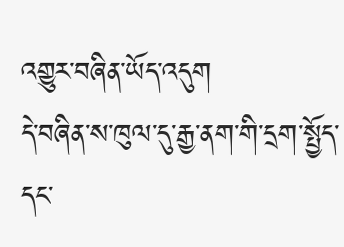འགྱུར་བཞིན་ཡོད་འདུག
དེ་བཞིན་ས་ཁུལ་དུ་རྒྱ་ནག་གི་དྲག་སྤྱོད་དང་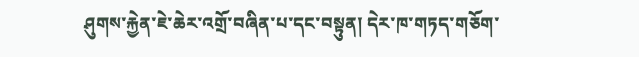ཤུགས་རྐྱེན་ཇེ་ཆེར་འགྲོ་བཞིན་པ་དང་བསྟུན། དེར་ཁ་གཏད་གཅོག་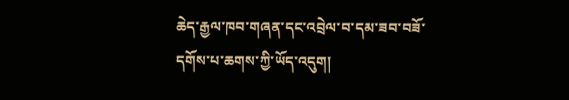ཆེད་རྒྱལ་ཁབ་གཞན་དང་འབྲེལ་བ་དམ་ཟབ་བཟོ་དགོས་པ་ཆགས་ཀྱི་ཡོད་འདུག།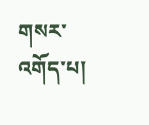གསར་འགོད་པ།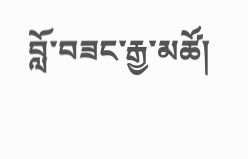བློ་བཟང་རྒྱ་མཚོ།